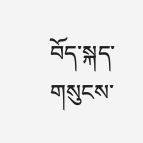བོད་སྐད་གསུངས་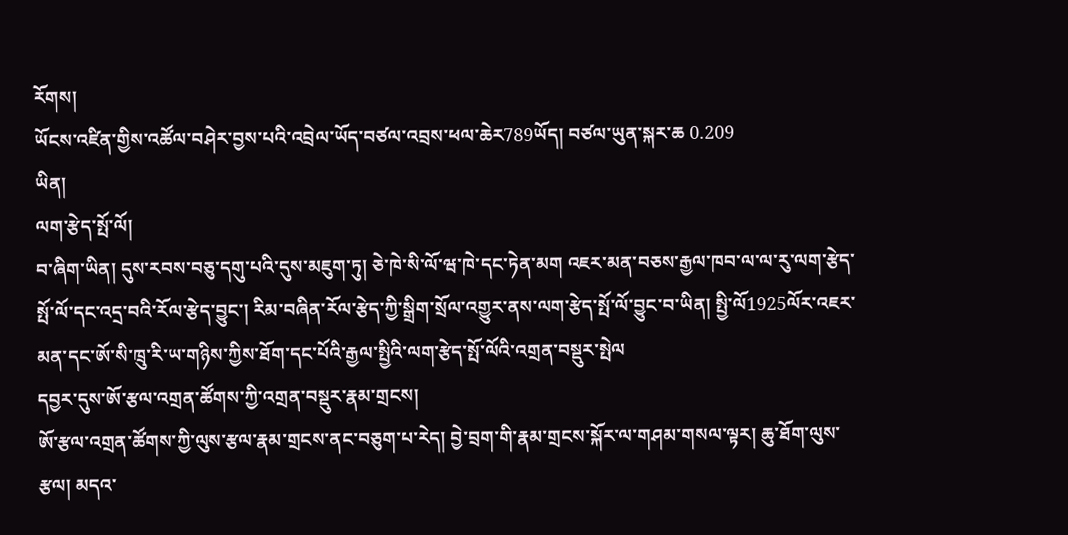རོགས།
ཡོངས་འཛིན་གྱིས་འཚོལ་བཤེར་བྱས་པའི་འབྲེལ་ཡོད་བཙལ་འབྲས་ཕལ་ཆེར789ཡོད། བཙལ་ཡུན་སྐར་ཆ 0.209
ཡིན།
ལག་རྩེད་སྤོ་ལོ།
བ་ཞིག་ཡིན། དུས་རབས་བཅུ་དགུ་པའི་དུས་མཇུག་ཏུ། ཅེ་ཁེ་སི་ལོ་ཝ་ཁེ་དང་ཏེན་མག འཇར་མན་བཅས་རྒྱལ་ཁབ་ལ་ལ་རུ་ལག་རྩེད་སྤོ་ལོ་དང་འདྲ་བའི་རོལ་རྩེད་བྱུང་། རིམ་བཞིན་རོལ་རྩེད་ཀྱི་སྒྲིག་སྲོལ་འགྱུར་ནས་ལག་རྩེད་སྤོ་ལོ་བྱུང་བ་ཡིན། སྤྱི་ལོ1925ལོར་འཇར་མན་དང་ཨོ་སི་ཁྲུ་རི་ཡ་གཉིས་ཀྱིས་ཐོག་དང་པོའི་རྒྱལ་སྤྱིའི་ལག་རྩེད་སྤོ་ལོའི་འགྲན་བསྡུར་སྤེལ
དབྱར་དུས་ཨོ་རྩལ་འགྲན་ཚོགས་ཀྱི་འགྲན་བསྡུར་རྣམ་གྲངས།
ཨོ་རྩལ་འགྲན་ཚོགས་ཀྱི་ལུས་རྩལ་རྣམ་གྲངས་ནང་བཅུག་པ་རེད། བྱེ་བྲག་གི་རྣམ་གྲངས་སྐོར་ལ་གཤམ་གསལ་ལྟར། ཆུ་ཐོག་ལུས་རྩལ། མདའ་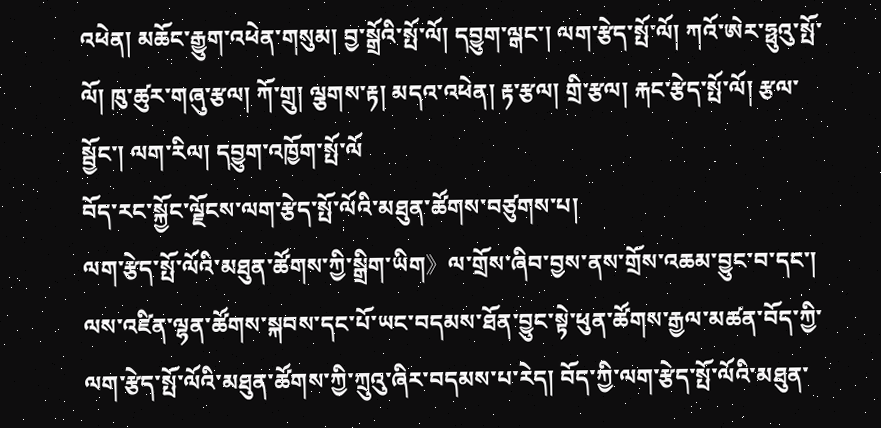འཕེན། མཆོང་རྒྱུག་འཕེན་གསུམ། བྱ་སྒྲོའི་སྤོ་ལོ། དབྱུག་ལྒང་། ལག་རྩེད་སྤོ་ལོ། ཀའོ་ཨེར་ཧྥུའུ་སྤོ་ལོ། ཁུ་ཚུར་གཞུ་རྩལ། ཀོ་གྲུ། ལྕགས་རྟ། མདའ་འཕེན། རྟ་རྩལ། གྲི་རྩལ། རྐང་རྩེད་སྤོ་ལོ། རྩལ་སྦྱོང་། ལག་རིལ། དབྱུག་འཁྱོག་སྤོ་ལོ
བོད་རང་སྐྱོང་ལྗོངས་ལག་རྩེད་སྤོ་ལོའི་མཐུན་ཚོགས་བཙུགས་པ།
ལག་རྩེད་སྤོ་ལོའི་མཐུན་ཚོགས་ཀྱི་སྒྲིག་ཡིག》ལ་གྲོས་ཞིབ་བྱས་ནས་གྲོས་འཆམ་བྱུང་བ་དང་། ལས་འཛིན་ལྷན་ཚོགས་སྐབས་དང་པོ་ཡང་བདམས་ཐོན་བྱུང་སྟེ་ཕུན་ཚོགས་རྒྱལ་མཚན་བོད་ཀྱི་ལག་རྩེད་སྤོ་ལོའི་མཐུན་ཚོགས་ཀྱི་ཀྲུའུ་ཞིར་བདམས་པ་རེད། བོད་ཀྱི་ལག་རྩེད་སྤོ་ལོའི་མཐུན་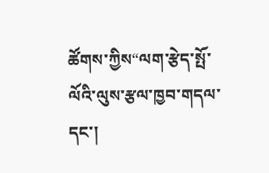ཚོགས་ཀྱིས“ལག་རྩེད་སྤོ་ལོའི་ལུས་རྩལ་ཁྱབ་གདལ་དང་།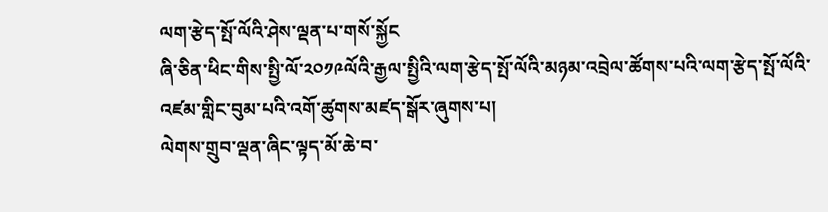ལག་རྩེད་སྤོ་ལོའི་ཤེས་ལྡན་པ་གསོ་སྐྱོང
ཞི་ཅིན་ཕིང་གིས་སྤྱི་ལོ་༢༠༡༩ལོའི་རྒྱལ་སྤྱིའི་ལག་རྩེད་སྤོ་ལོའི་མཉམ་འབྲེལ་ཚོགས་པའི་ལག་རྩེད་སྤོ་ལོའི་འཛམ་གླིང་བུམ་པའི་འགོ་ཚུགས་མཛད་སྒོར་ཞུགས་པ།
ལེགས་གྲུབ་ལྡན་ཞིང་ལྟད་མོ་ཆེ་བ་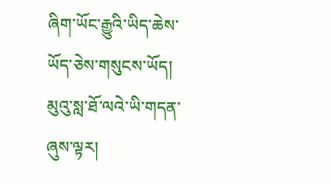ཞིག་ཡོང་རྒྱུའི་ཡིད་ཆེས་ཡོད་ཅེས་གསུངས་ཡོད། མུའུ་སླ་ཐོ་ལའེ་ཡི་གདན་ཞུས་ལྟར།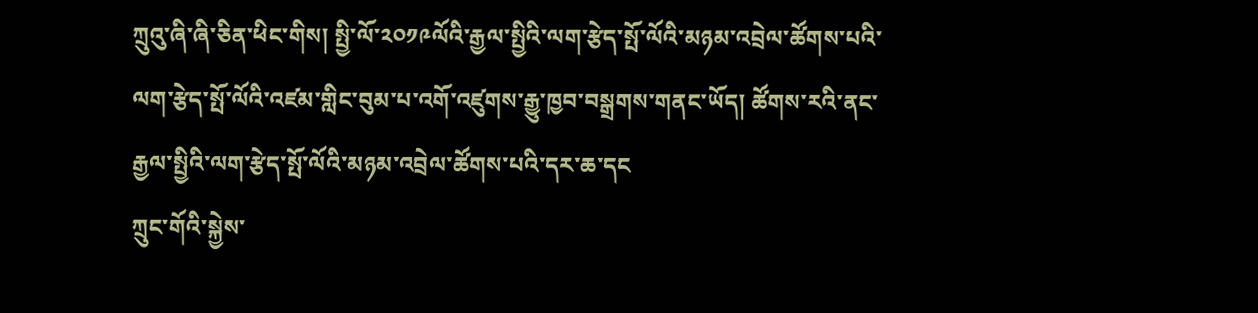ཀྲུའུ་ཞི་ཞི་ཅིན་ཕིང་གིས། སྤྱི་ལོ་༢༠༡༩ལོའི་རྒྱལ་སྤྱིའི་ལག་རྩེད་སྤོ་ལོའི་མཉམ་འབྲེལ་ཚོགས་པའི་ལག་རྩེད་སྤོ་ལོའི་འཛམ་གླིང་བུམ་པ་འགོ་འཛུགས་རྒྱུ་ཁྱབ་བསྒྲགས་གནང་ཡོད། ཚོགས་རའི་ནང་རྒྱལ་སྤྱིའི་ལག་རྩེད་སྤོ་ལོའི་མཉམ་འབྲེལ་ཚོགས་པའི་དར་ཆ་དང
ཀྲུང་གོའི་སྐྱེས་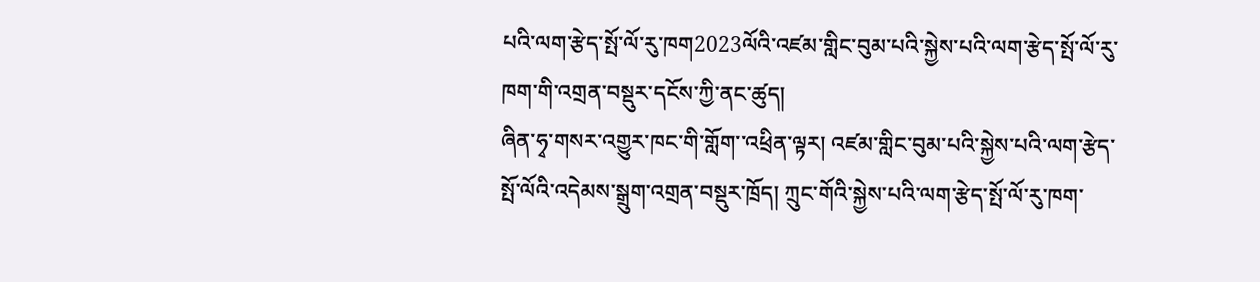པའི་ལག་རྩེད་སྤོ་ལོ་རུ་ཁག2023ལོའི་འཛམ་གླིང་བུམ་པའི་སྐྱེས་པའི་ལག་རྩེད་སྤོ་ལོ་རུ་ཁག་གི་འགྲན་བསྡུར་དངོས་ཀྱི་ནང་ཚུད།
ཞིན་ཧྭ་གསར་འགྱུར་ཁང་གི་གློག་་འཕྲིན་ལྟར། འཛམ་གླིང་བུམ་པའི་སྐྱེས་པའི་ལག་རྩེད་སྤོ་ལོའི་འདེམས་སྒྲུག་འགྲན་བསྡུར་ཁྲོད། ཀྲུང་གོའི་སྐྱེས་པའི་ལག་རྩེད་སྤོ་ལོ་རུ་ཁག་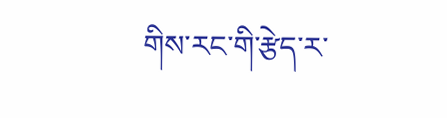གིས་རང་གི་རྩེད་ར་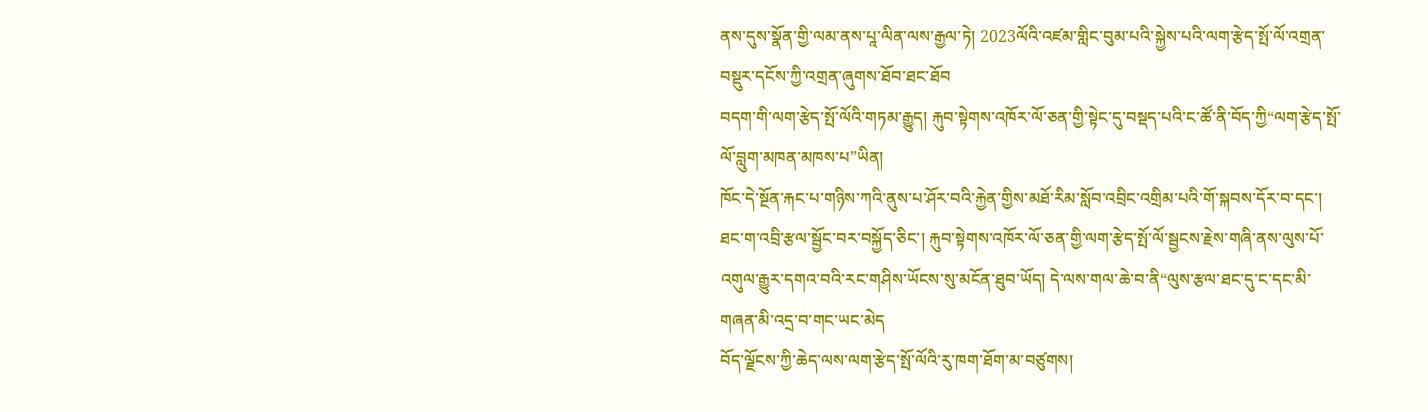ནས་དུས་སྣོན་གྱི་ལམ་ནས་པཱ་ལིན་ལས་རྒྱལ་ཏེ། 2023ལོའི་འཛམ་གླིང་བུམ་པའི་སྐྱེས་པའི་ལག་རྩེད་སྤོ་ལོ་འགྲན་བསྡུར་དངོས་ཀྱི་འགྲན་ཞུགས་ཐོབ་ཐང་ཐོབ
བདག་གི་ལག་རྩེད་སྤོ་ལོའི་གཏམ་རྒྱུད། རྐུབ་སྟེགས་འཁོར་ལོ་ཅན་གྱི་སྟེང་དུ་བསྡད་པའི་ང་ཚོ་ནི་བོད་ཀྱི“ལག་རྩེད་སྤོ་ལོ་བླུག་མཁན་མཁས་པ”ཡིན།
ཁོང་དེ་སྔོན་རྐང་པ་གཉིས་ཀའི་ནུས་པ་ཤོར་བའི་རྐྱེན་གྱིས་མཐོ་རིམ་སློབ་འབྲིང་འགྲིམ་པའི་གོ་སྐབས་དོར་བ་དང་། ཐང་ག་འབྲི་རྩལ་སྦྱོང་བར་བསྐྱོད་ཅིང་། རྐུབ་སྟེགས་འཁོར་ལོ་ཅན་གྱི་ལག་རྩེད་སྤོ་ལོ་སྦྱངས་རྗེས་གཞི་ནས་ལུས་པོ་འགུལ་རྒྱུར་དགའ་བའི་རང་གཤིས་ཡོངས་སུ་མངོན་ཐུབ་ཡོད། དེ་ལས་གལ་ཆེ་བ་ནི“ལུས་རྩལ་ཐང་དུ་ང་དང་མི་གཞན་མི་འདྲ་བ་གང་ཡང་མེད
བོད་ལྗོངས་ཀྱི་ཆེད་ལས་ལག་རྩེད་སྤོ་ལོའི་རུ་ཁག་ཐོག་མ་བཙུགས།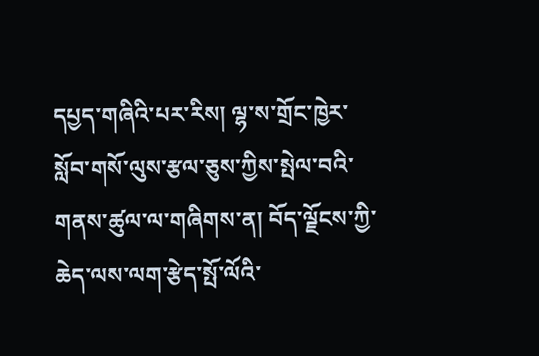དཔྱད་གཞིའི་པར་རིས། ལྷ་ས་གྲོང་ཁྱེར་སློབ་གསོ་ལུས་རྩལ་ཅུས་ཀྱིས་སྤེལ་བའི་གནས་ཚུལ་ལ་གཞིགས་ན། བོད་ལྗོངས་ཀྱི་ཆེད་ལས་ལག་རྩེད་སྤོ་ལོའི་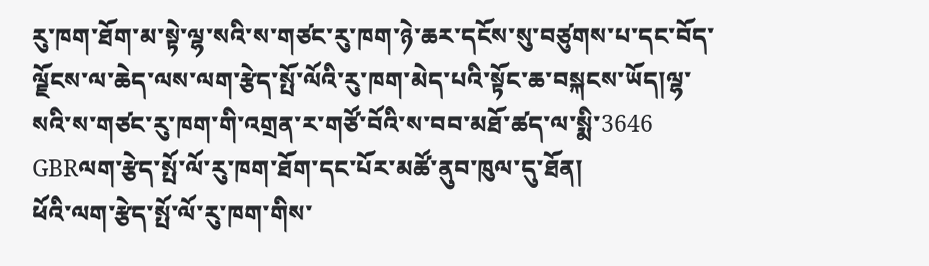རུ་ཁག་ཐོག་མ་སྟེ་ལྷ་སའི་ས་གཙང་རུ་ཁག་ཉེ་ཆར་དངོས་སུ་བཙུགས་པ་དང་བོད་ལྗོངས་ལ་ཆེད་ལས་ལག་རྩེད་སྤོ་ལོའི་རུ་ཁག་མེད་པའི་སྟོང་ཆ་བསྐངས་ཡོད།ལྷ་སའི་ས་གཙང་རུ་ཁག་གི་འགྲན་ར་གཙོ་བོའི་ས་བབ་མཐོ་ཚད་ལ་སྨི་3646
GBRལག་རྩེད་སྤོ་ལོ་རུ་ཁག་ཐོག་དང་པོར་མཚོ་ནུབ་ཁུལ་དུ་ཐོན།
ཕོའི་ལག་རྩེད་སྤོ་ལོ་རུ་ཁག་གིས་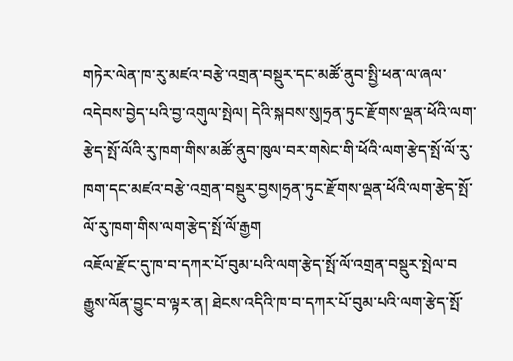གཏེར་ལེན་ཁ་རུ་མཛའ་བརྩེ་འགྲན་བསྡུར་དང་མཚོ་ནུབ་སྤྱི་ཕན་ལ་ཞལ་འདེབས་བྱེད་པའི་བྱ་འགུལ་སྤེལ། དེའི་སྐབས་སུ།ཧྲན་ཏུང་རྫོགས་ལྡན་ཕོའི་ལག་རྩེད་སྤོ་ལོའི་རུ་ཁག་གིས་མཚོ་ནུབ་ཁུལ་བར་གསེང་གི་ཕོའི་ལག་རྩེད་སྤོ་ལོ་རུ་ཁག་དང་མཛའ་བརྩེ་འགྲན་བསྡུར་བྱས།ཧྲན་ཏུང་རྫོགས་ལྡན་ཕོའི་ལག་རྩེད་སྤོ་ལོ་རུ་ཁག་གིས་ལག་རྩེད་སྤོ་ལོ་རྒྱག
འཇོལ་རྫོང་དུ་ཁ་བ་དཀར་པོ་བུམ་པའི་ལག་རྩེད་སྤོ་ལོ་འགྲན་བསྡུར་སྤེལ་བ
རྒྱུས་ལོན་བྱུང་བ་ལྟར་ན། ཐེངས་འདིའི་ཁ་བ་དཀར་པོ་བུམ་པའི་ལག་རྩེད་སྤོ་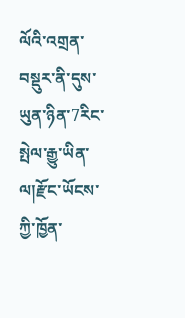ལོའི་འགྲན་བསྡུར་ནི་དུས་ཡུན་ཉིན་7རིང་སྤེལ་རྒྱུ་ཡིན་ལ།རྫོང་ཡོངས་ཀྱི་ཁྱོན་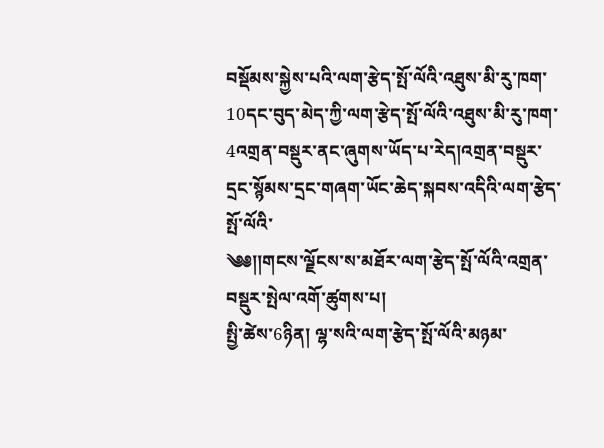བསྡོམས་སྐྱེས་པའི་ལག་རྩེད་སྤོ་ལོའི་འཐུས་མི་རུ་ཁག་10དང་བུད་མེད་ཀྱི་ལག་རྩེད་སྤོ་ལོའི་འཐུས་མི་རུ་ཁག་4འགྲན་བསྡུར་ནང་ཞུགས་ཡོད་པ་རེད།འགྲན་བསྡུར་དྲང་སྙོམས་དྲང་གཞག་ཡོང་ཆེད་སྐབས་འདིའི་ལག་རྩེད་སྤོ་ལོའི་
༄༅།།གངས་ལྗོངས་ས་མཐོར་ལག་རྩེད་སྤོ་ལོའི་འགྲན་བསྡུར་སྤེལ་འགོ་ཚུགས་པ།
སྤྱི་ཚེས་6ཉིན། ལྷ་སའི་ལག་རྩེད་སྤོ་ལོའི་མཉམ་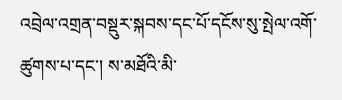འབྲེལ་འགྲན་བསྡུར་སྐབས་དང་པོ་དངོས་སུ་སྤེལ་འགོ་ཚུགས་པ་དང་། ས་མཐོའི་མི་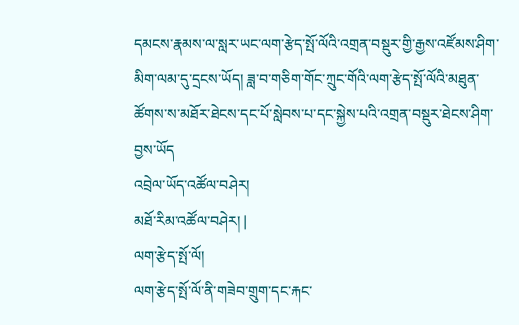དམངས་རྣམས་ལ་སླར་ཡང་ལག་རྩེད་སྤོ་ལོའི་འགྲན་བསྡུར་གྱི་རྒྱས་འཛོམས་ཤིག་མིག་ལམ་དུ་དྲངས་ཡོད། ཟླ་བ་གཅིག་གོང་ཀྲུང་གོའི་ལག་རྩེད་སྤོ་ལོའི་མཐུན་ཚོགས་ས་མཐོར་ཐེངས་དང་པོ་སླེབས་པ་དང་སྐྱེས་པའི་འགྲན་བསྡུར་ཐེངས་ཤིག་བྱས་ཡོད
འབྲེལ་ཡོད་འཚོལ་བཤེར།
མཐོ་རིམ་འཚོལ་བཤེར། |
ལག་རྩེད་སྤོ་ལོ།
ལག་རྩེད་སྤོ་ལོ་ནི་གཟེབ་གྲུག་དང་རྐང་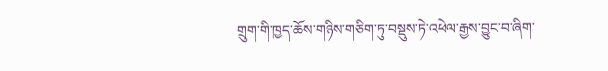གྲུག་གི་ཁྱད་ཆོས་གཉིས་གཅིག་ཏུ་བསྡུས་ཏེ་འཕེལ་རྒྱས་བྱུང་བ་ཞིག་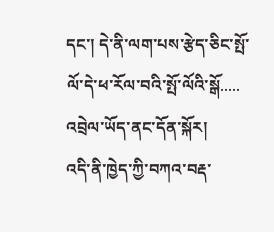དང་། དེ་ནི་ལག་པས་རྩེད་ཅིང་སྤོ་ལོ་དེ་ཕ་རོལ་བའི་སྤོ་ལོའི་སྒོ.....
འབྲེལ་ཡོད་ནང་དོན་སྐོར།
འདི་ནི་ཁྱེད་ཀྱི་བཀའ་བརྡ་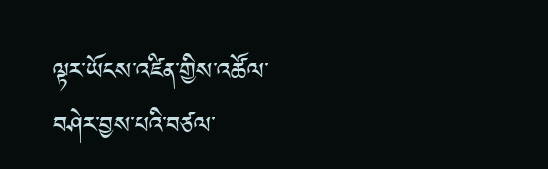ལྟར་ཡོངས་འཛིན་གྱིས་འཚོལ་བཤེར་བྱས་པའི་བཙལ་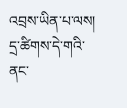འབྲས་ཡིན་པ་ལས། དྲ་ཚིགས་དེ་གའི་ནང་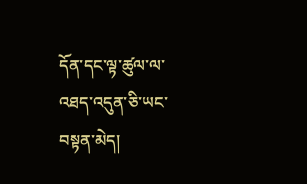དོན་དང་ལྟ་ཚུལ་ལ་འཐད་འདུན་ཅི་ཡང་བསྟན་མེད།